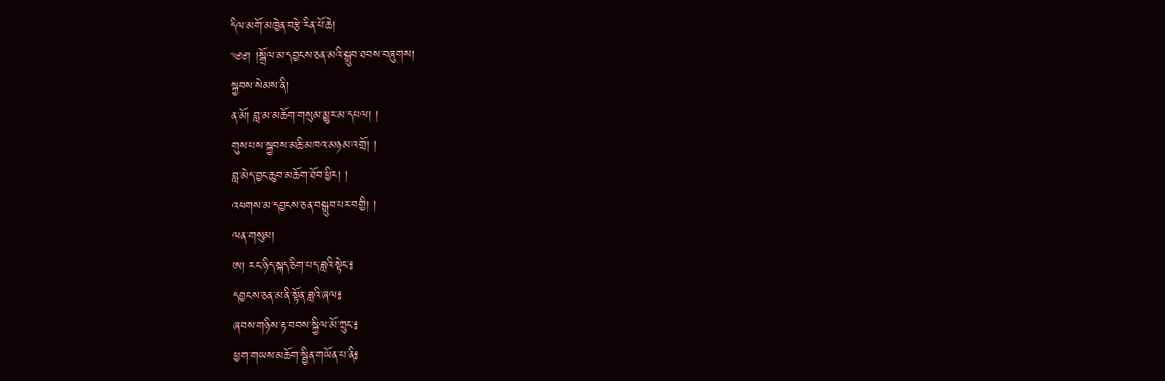དིལ་མགོ་མཁྱེན་བརྩེ་རིན་པོ་ཆེ།
༄༅། །སྒྲོལ་མ་དབྱངས་ཅན་མའི་སྒྲུབ་ཐབས་བཞུགས།
སྐྱབས་སེམས་ནི།
ན་མོ། བླ་མ་མཆོག་གསུམ་མྱུར་མ་དཔལ། །
གུས་པས་སྐྱབས་མཆི་མཁའ་མཉམ་འགྲོ། །
བླ་མེད་བྱང་ཆུབ་མཆོག་ཐོབ་ཕྱིར། །
འཕགས་མ་དབྱངས་ཅན་བསྒྲུབ་པར་བགྱི། །
ལན་གསུམ།
ཨ། རང་ཉིད་སྐད་ཅིག་པད་ཟླའི་སྟེང་༔
དབྱངས་ཅན་མ་ནི་སྟོན་ཟླའི་ཞལ༔
ཞབས་གཉིས་རྟ་བབས་སྐྱིལ་མོ་ཀྲུང་༔
ཕྱག་གཡས་མཆོག་སྦྱིན་གཡོན་པ་ནི༔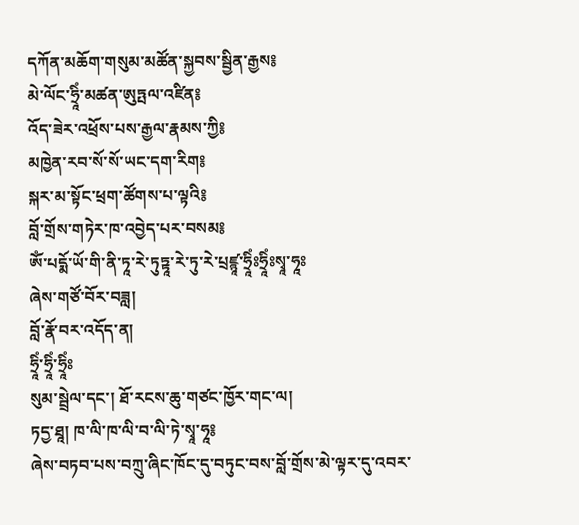དཀོན་མཆོག་གསུམ་མཚོན་སྐྱབས་སྦྱིན་རྒྱས༔
མེ་ལོང་ཧྲཱིཾ་མཚན་ཨུཏྤལ་འཛིན༔
འོད་ཟེར་འཕྲོས་པས་རྒྱལ་རྣམས་ཀྱི༔
མཁྱེན་རབ་སོ་སོ་ཡང་དག་རིག༔
སྐར་མ་སྟོང་ཕྲག་ཚོགས་པ་ལྟའི༔
བློ་གྲོས་གཏེར་ཁ་འབྱེད་པར་བསམ༔
ཨོཾ་པདྨོ་ཡོ་གི་ནི་ཏཱ་རེ་ཏུཏྟཱ་རེ་ཏུ་རེ་པྲཛྙཱ་ཧྲཱིཾཿཧྲཱིཾཿསྭཱ་ཧཱཿ
ཞེས་གཙོ་བོར་བཟླ།
བློ་རྣོ་བར་འདོད་ན།
ཧྲཱིཾ་ཧྲཱིཾ་ཧྲཱིཾཿ
སུམ་སྦྲེལ་དང་། ཐོ་རངས་ཆུ་གཙང་ཁྱོར་གང་ལ།
ཏདྱ་ཐཱ། ཁ་ལི་ཁ་ལི་བ་ལི་ཏེ་སྭཱ་ཧཱ༔
ཞེས་བཏབ་པས་བཀྲུ་ཞིང་ཁོང་དུ་བཏུང་བས་བློ་གྲོས་མེ་ལྟར་དུ་འབར་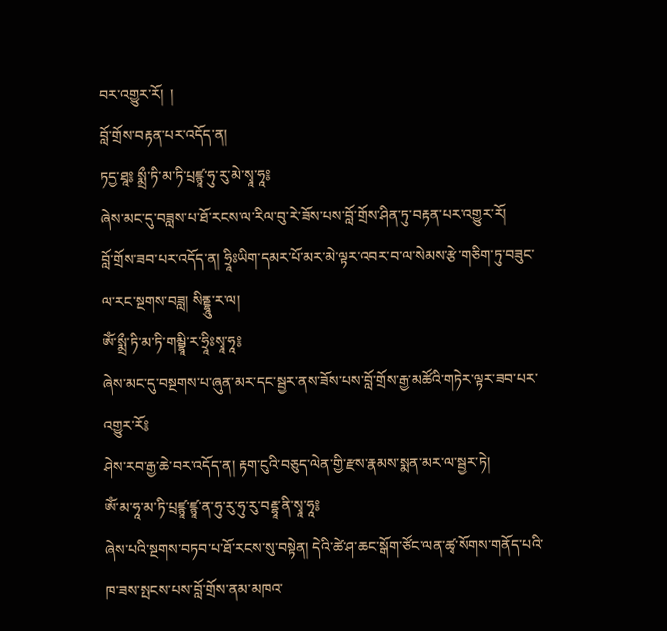བར་འགྱུར་རོ།  །
བློ་གྲོས་བརྟན་པར་འདོད་ན།
ཏདྱ་ཐཱ༔ སྨྲྀ་ཏི་མ་ཏི་པྲཛྙཱ་ཧུ་རུ་མེ་སྭཱ་ཧཱ༔
ཞེས་མང་དུ་བཟླས་པ་ཐོ་རངས་ལ་རིལ་བུ་རེ་ཟོས་པས་བློ་གྲོས་ཤིན་ཏུ་བརྟན་པར་འགྱུར་རོ།
བློ་གྲོས་ཟབ་པར་འདོད་ན། ཧྲཱིཿཡིག་དམར་པོ་མར་མེ་ལྟར་འབར་བ་ལ་སེམས་རྩེ་གཅིག་ཏུ་བཟུང་ལ་རང་སྔགས་བཟླ། སིནྡྷཱུ་ར་ལ།
ཨོཾ་སྨྲྀ་ཏི་མ་ཏི་གམྦྷཱི་ར་ཧྲཱིཿསྭཱ་ཧཱ༔
ཞེས་མང་དུ་བསྔགས་པ་ཞུན་མར་དང་སྦྱར་ནས་ཟོས་པས་བློ་གྲོས་རྒྱ་མཚོའི་གཏེར་ལྟར་ཟབ་པར་འགྱུར་རོ༔
ཤེས་རབ་རྒྱ་ཆེ་བར་འདོད་ན། རྟག་ངུའི་བཅུད་ལེན་གྱི་རྫས་རྣམས་སྨན་མར་ལ་སྦྱར་ཏེ།
ཨོཾ་མ་ཧཱ་མ་ཏི་པྲཛྙཱ་ཛྙཱ་ན་ཧུ་རུ་ཧུ་རུ་བརྡྷཱ་ནི་སྭཱ་ཧཱ༔
ཞེས་པའི་སྔགས་བཏབ་པ་ཐོ་རངས་སུ་བསྟེན། དེའི་ཚེ་ཤ་ཆང་སྒོག་ཙོང་ལན་ཚྭ་སོགས་གནོད་པའི་ཁ་ཟས་སྤངས་པས་བློ་གྲོས་ནམ་མཁའ་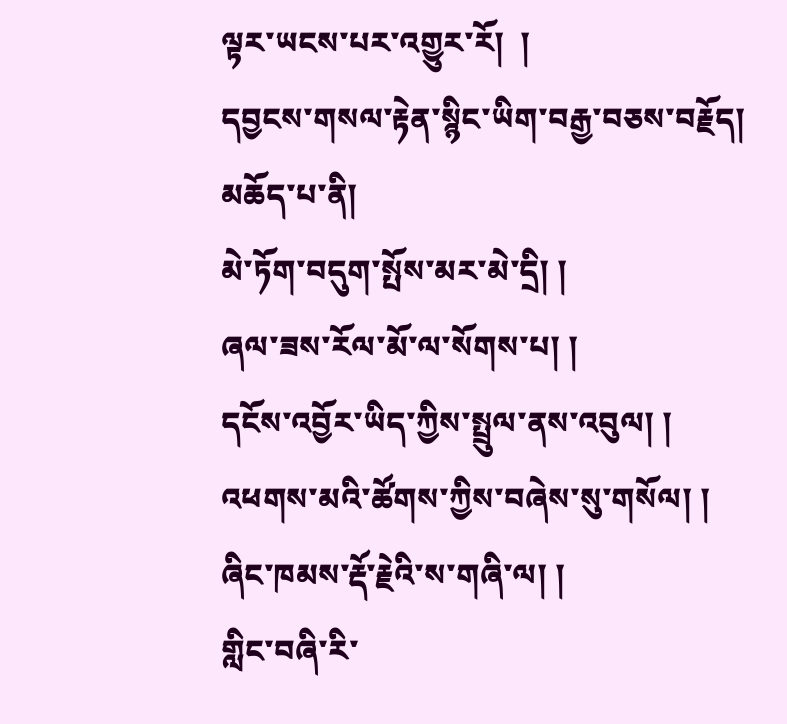ལྟར་ཡངས་པར་འགྱུར་རོ།  །
དབྱངས་གསལ་རྟེན་སྙིང་ཡིག་བརྒྱ་བཅས་བརྗོད།
མཆོད་པ་ནི།
མེ་ཏོག་བདུག་སྤོས་མར་མེ་དྲི། །
ཞལ་ཟས་རོལ་མོ་ལ་སོགས་པ། །
དངོས་འབྱོར་ཡིད་ཀྱིས་སྤྲུལ་ནས་འབུལ། །
འཕགས་མའི་ཚོགས་ཀྱིས་བཞེས་སུ་གསོལ། །
ཞིང་ཁམས་རྡོ་རྗེའི་ས་གཞི་ལ། །
གླིང་བཞི་རི་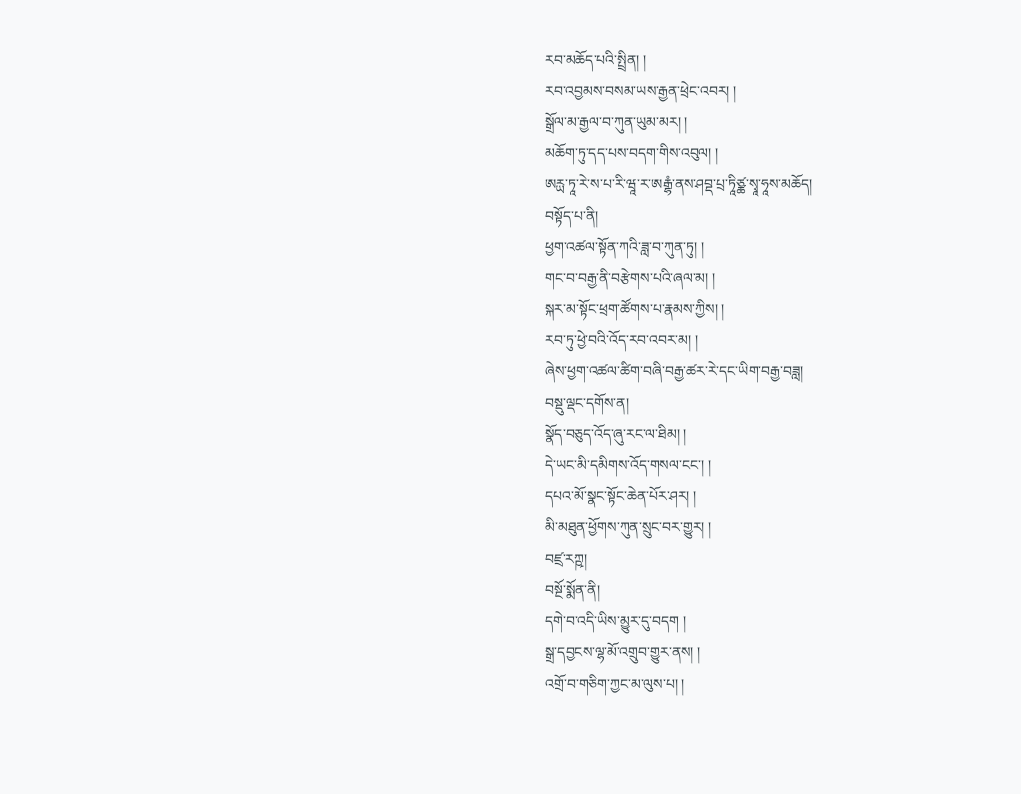རབ་མཆོད་པའི་སྤྲིན། །
རབ་འབྱམས་བསམ་ཡས་རྒྱན་ཕྲེང་འབར། །
སྒྲོལ་མ་རྒྱལ་བ་ཀུན་ཡུམ་མར། །
མཆོག་ཏུ་དད་པས་བདག་གིས་འབུལ། །
ཨརྻ་ཏཱ་རེ་ས་པ་རི་ཝཱ་ར་ཨརྒྷཾ་ནས་ཤབྡ་པྲ་ཏཱིཙྪ་སྭཱ་ཧཱས་མཆོད།
བསྟོད་པ་ནི།
ཕྱག་འཚལ་སྟོན་ཀའི་ཟླ་བ་ཀུན་ཏུ། །
གང་བ་བརྒྱ་ནི་བརྩེགས་པའི་ཞལ་མ། །
སྐར་མ་སྟོང་ཕྲག་ཚོགས་པ་རྣམས་ཀྱིས། །
རབ་ཏུ་ཕྱེ་བའི་འོད་རབ་འབར་མ། །
ཞེས་ཕྱག་འཚལ་ཚིག་བཞི་བརྒྱ་ཚར་རེ་དང་ཡིག་བརྒྱ་བཟླ།
བསྡུ་ལྡང་དགོས་ན།
སྣོད་བཅུད་འོད་ཞུ་རང་ལ་ཐིམ། །
དེ་ཡང་མི་དམིགས་འོད་གསལ་ངང་། །
དཔའ་མོ་སྣང་སྟོང་ཆེན་པོར་ཤར། །
མི་མཐུན་ཕྱོགས་ཀུན་སྲུང་བར་གྱུར། །
བཛྲ་རཀྵ།
བསྔོ་སྨོན་ནི།
དགེ་བ་འདི་ཡིས་མྱུར་དུ་བདག །
སྒྲ་དབྱངས་ལྷ་མོ་འགྲུབ་གྱུར་ནས། །
འགྲོ་བ་གཅིག་ཀྱང་མ་ལུས་པ། །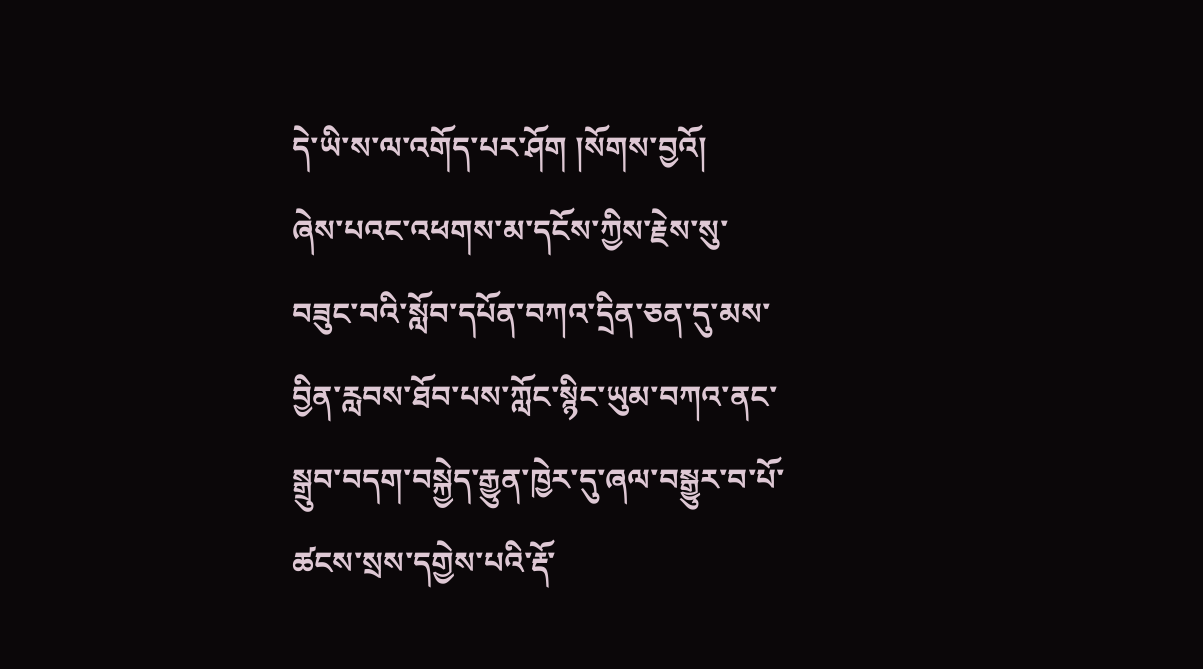དེ་ཡི་ས་ལ་འགོད་པར་ཤོག །སོགས་བྱའོ།
ཞེས་པའང་འཕགས་མ་དངོས་ཀྱིས་རྗེས་སུ་བཟུང་བའི་སློབ་དཔོན་བཀའ་དྲིན་ཅན་དུ་མས་བྱིན་རླབས་ཐོབ་པས་ཀློང་སྙིང་ཡུམ་བཀའ་ནང་སྒྲུབ་བདག་བསྐྱེད་རྒྱུན་ཁྱེར་དུ་ཞལ་བསྒྱུར་བ་པོ་ཚངས་སྲས་དགྱེས་པའི་རྡོ་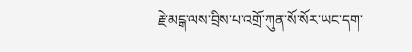རྗེ་མངྒ་ལས་བྲིས་པ་འགྲོ་ཀུན་སོ་སོར་ཡང་དག་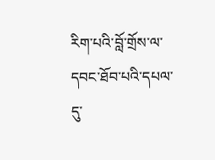རིག་པའི་བློ་གྲོས་ལ་དབང་ཐོབ་པའི་དཔལ་དུ་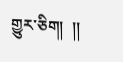གྱུར་ཅིག།  །།